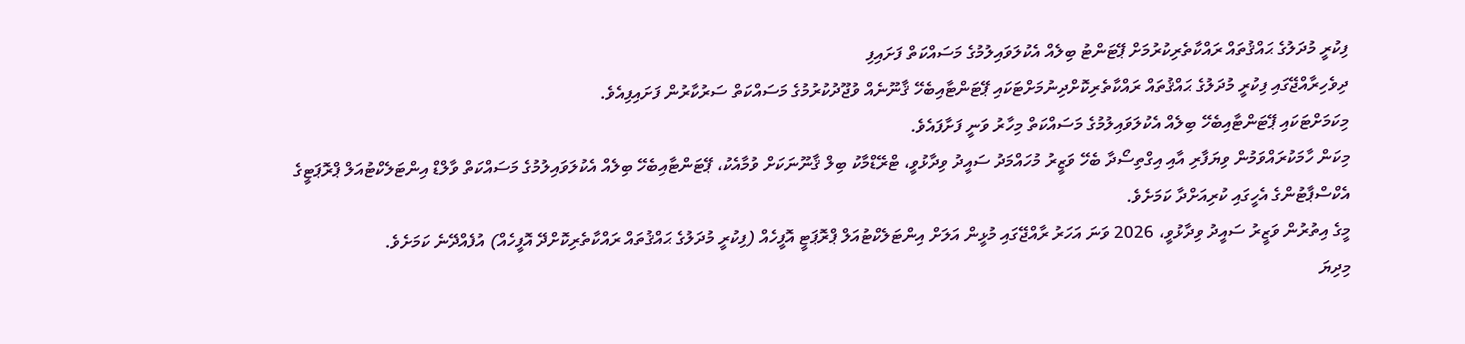ފިކުރީ މުދަލުގެ ޙައްޤުތައް ރައްކާތެރިކުރުމަށް ޕޭޓަންޓު ބިލެއް އެކުލަވައިލުމުގެ މަސައްކަތް ފަށައިފި
ދިވެހިރާއްޖޭގައި ފިކުރީ މުދަލުގެ ޙައްޤުތައް ރައްކާތެރިކޮށްދިނުމަށްޓަކައި ޕޭޓަންޓާއިބެހޭ ޤާނޫނެއް ވުޖޫދުކުރުމުގެ މަސައްކަތް ސަރުކާރުން ފަށައިފިއެވެ.
މިކަމަށްޓަކައި ޕޭޓަންޓާއިބެހޭ ބިލެއް އެކުލަވައިލުމުގެ މަސައްކަތް މިހާރު ވަނީ ފަށާފައެވެ.
މިކަން ހާމަކުރައްވަމުން ވިޔަފާރި އާއި އިގްތިސޯދާ ބެހޭ ވަޒީރު މުހައްމަދު ސައީދު ވިދާޅުވީ، ޓްރޭޑްމާކު ބިލް ޤާނޫނަކަށް ވުމާއެކު، ޕޭޓަންޓާއިބެހޭ ބިލެއް އެކުލަވައިލުމުގެ މަސައްކަތް ވާލްޑް އިންޓަލެކްޓުއަލް ޕްރޮޕަޓީގެ އެކްސްޕާޓުންގެ އެހީގައި ކުރިއަށްދާ ކަމަށެވެ.
މީގެ އިތުރުން ވަޒީރު ސައީދު ވިދާޅުވީ، 2026 ވަނަ އަހަރު ރާއްޖޭގައި މުޅީން އަލަށް އިންޓަލެކްޓުއަލް ޕްރޮޕަޓީ އޮފީހެއް (ފިކުރީ މުދަލުގެ ޙައްޤުތައް ރައްކާތެރިކޮށްދޭ އޮފީހެއް) އުފެއްދޭނެ ކަމަށެވެ.
މިދިޔަ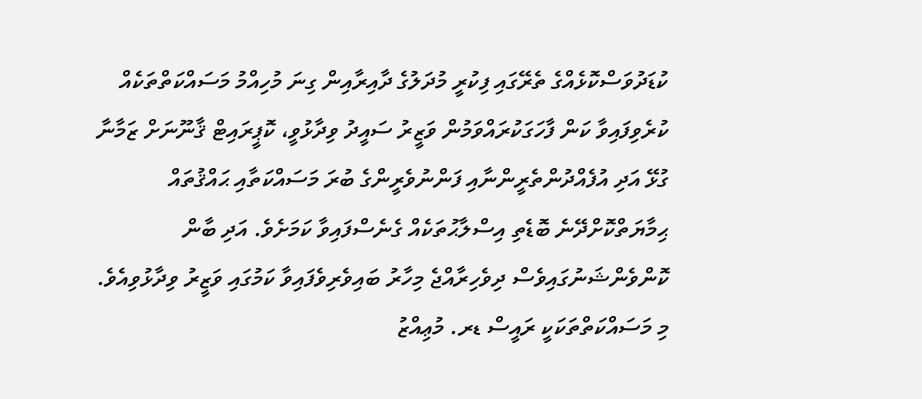ކުޑަދުވަސްކޮޅެއްގެ ތެރޭގައި ފިކުރީ މުދަލުގެ ދާއިރާއިން ގިނަ މުހިއްމު މަސައްކަތްތަކެއް ކުރެވިފައިވާ ކަން ފާހަގަކުރައްވަމުން ވަޒީރު ސައީދު ވިދާޅުވީ، ކޮޕީރައިޓް ޤާނޫނަށް ޒަމާނާ ގުޅޭ އަދި އުފެއްދުންތެރީންނާއި ފަންނުވެރީންގެ ބުރަ މަސައްކަތާއި ޙައްޤުތައް ޙިމާޔަތްކޮށްދޭނެ ބޮޑެތި އިސްލާޙުތަކެއް ގެނެސްފައިވާ ކަމަށެވެ. އަދި ބާން ކޮންވެންޝަނުގައިވެސް ދިވެހިރާއްޖެ މިހާރު ބައިވެރިވެފައިވާ ކަމުގައި ވަޒީރު ވިދާޅުވިއެވެ.
މި މަސައްކަތްތަކަކީ ރައީސް ޑރ. މުޢިއްޒު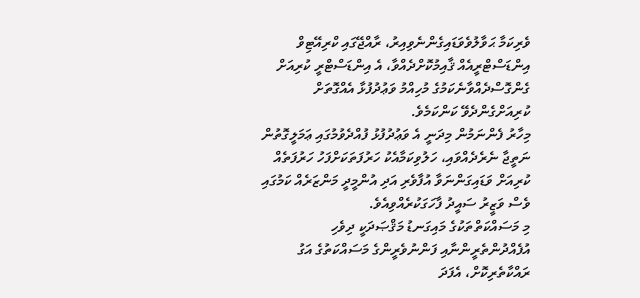ވެރިކަމާ ޙަވާލުވެވަޑައިގެންނެވިއިރު، ރާއްޖޭގައި ކްރިއޭޓިވް އިންޑަސްޓްރީއެއް ޤާއިމުކޮށްދެއްވާ، އެ އިންޑަސްޓްރީ ކުރިއަށް ގެންގޮސްދެއްވާނެކަމުގެ މުހިއްމު ވަޢުދުފުޅާ އެއްގޮތަށް ކުރިއަށްގެންދެވޭ ކަންކަމެވެ.
މިހާރު ފެންނަމުން މިދަނީ އެ ވަޢުދުފުޅު ފުއްދެވުމުގައި ޢަމަލީގޮތުން ނަތީޖާ ނެރެދެއްވައި، ހަލުވިކަމާއެކު ހަރުފަތަކަށްފަހު ހަރުފަތެއް ކުރިއަށް ވަޑައިގަންނަވާ އުފާވެރި އަދި އުންމީދީ މަންޒަރެއް ކަމުގައި ވެސް ވަޒީރު ސައީދު ފާހަގަކުރެއްވިއެވެ.
މި މަސައްކަތްތަކުގެ މައިގަނޑު މަޤްޞަދަކީ ދިވެހި އުފެއްދުންތެރީންނާއި ފަންނުވެރީންގެ މަސައްކަތުގެ އަގު ރައްކާތެރިކޮށް، އެފަދަ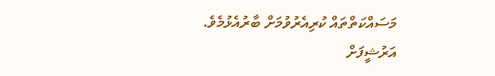މަސައްކަތްތައް ކުރިއެރުވުމަށް ބާރުއެޅުމެވެ.
އަރުޝީފަށް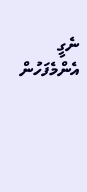ނެގީ
އެންމެފަހުން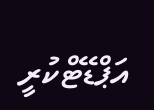އަޕްޑޭޓްކުރީ